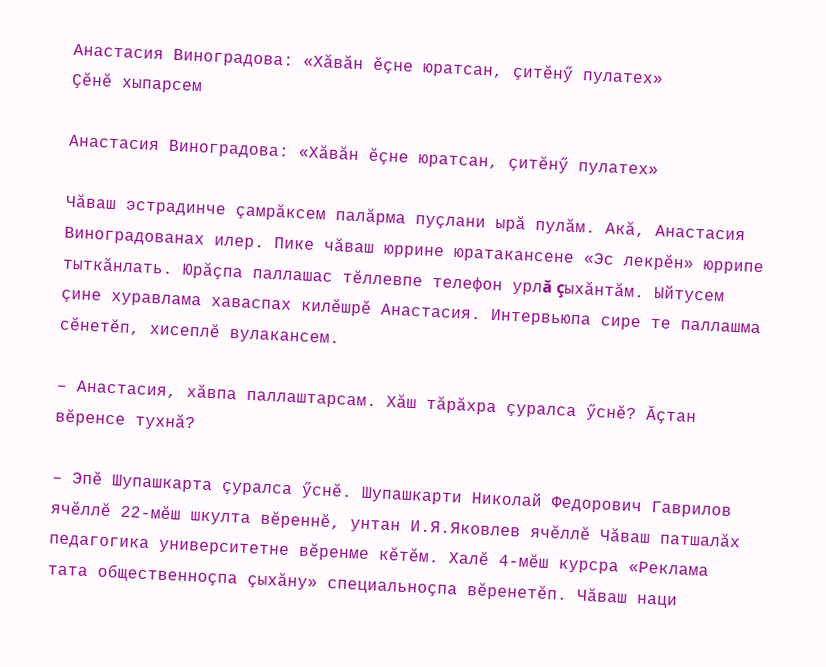Анастасия Виноградова: «Хăвăн ӗçне юратсан, çитӗнӳ пулатех»
Çӗнӗ хыпарсем

Анастасия Виноградова: «Хăвăн ӗçне юратсан, çитӗнӳ пулатех»

Чăваш эстрадинче çамрăксем палăрма пуçлани ырă пулăм. Акă, Анастасия Виноградованах илер. Пике чăваш юррине юратакансене «Эс лекрӗн» юррипе тыткăнлать. Юрăçпа паллашас тӗллевпе телефон урлă çыхăнтăм. Ыйтусем çине хуравлама хаваспах килӗшрӗ Анастасия. Интервьюпа сире те паллашма сӗнетӗп, хисеплӗ вулакансем.

– Анастасия, хӑвпа паллаштарсам. Хӑш тӑрăхра çуралса ӳснӗ? Ӑçтан вӗренсе тухнӑ?

– Эпӗ Шупашкарта çуралса ӳснӗ. Шупашкарти Николай Федорович Гаврилов ячӗллӗ 22-мӗш шкулта вӗреннӗ, унтан И.Я.Яковлев ячӗллӗ Чӑваш патшалӑх педагогика университетне вӗренме кӗтӗм. Халӗ 4-мӗш курсра «Реклама тата общественноçпа çыхӑну» специальноçпа вӗренетӗп. Чӑваш наци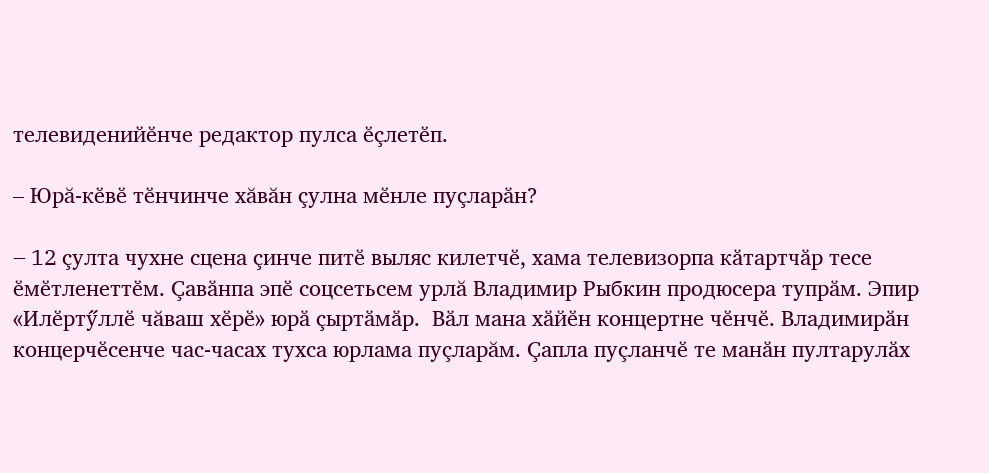телевиденийӗнче редактор пулса ӗçлетӗп.

– Юрă-кӗвӗ тӗнчинче хăвăн çулна мӗнле пуçларӑн?

– 12 çулта чухне сцена çинче питӗ выляс килетчӗ, хама телевизорпа кӑтартчӑр тесе ӗмӗтленеттӗм. Çавӑнпа эпӗ соцсетьсем урлă Владимир Рыбкин продюсера тупрӑм. Эпир «Илӗртӳллӗ чăваш хӗрӗ» юрӑ çыртӑмӑр.  Вӑл мана хӑйӗн концертне чӗнчӗ. Владимирӑн концерчӗсенче час-часах тухса юрлама пуçларăм. Çапла пуçланчӗ те манӑн пултарулӑх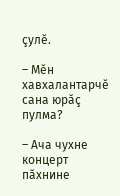çулӗ.

– Мӗн хавхалантарчӗ сана юрӑç пулма?

– Ача чухне концерт пӑхнине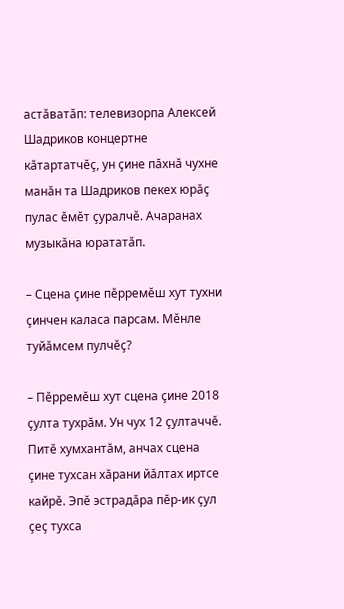астӑватӑп: телевизорпа Алексей Шадриков концертне кӑтартатчӗç, ун çине пӑхнӑ чухне манăн та Шадриков пекех юрăç пулас ӗмӗт çуралчӗ. Ачаранах музыкӑна юрататӑп.

– Сцена çине пӗрремӗш хут тухни çинчен каласа парсам. Мӗнле туйӑмсем пулчӗç?

– Пӗрремӗш хут сцена çине 2018 çулта тухрăм. Ун чух 12 çултаччӗ. Питӗ хумхантăм, анчах сцена çине тухсан хăрани йăлтах иртсе кайрӗ. Эпӗ эстрадӑра пӗр-ик çул çеç тухса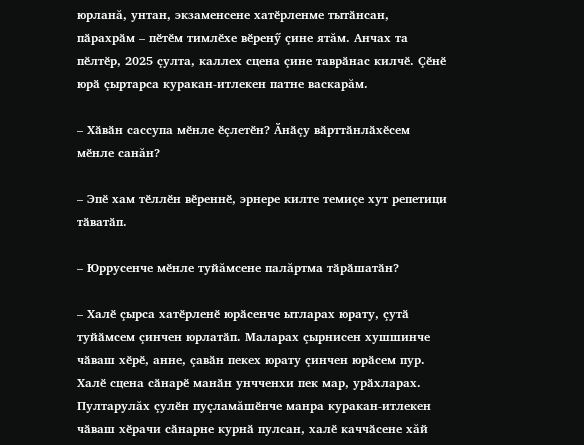юрланă, унтан, экзаменсене хатӗрленме тытӑнсан, пӑрахрӑм – пӗтӗм тимлӗхе вӗренӳ çине ятăм. Анчах та пӗлтӗр, 2025 çулта, каллех сцена çине таврӑнас килчӗ. Çӗнӗ юрӑ çыртарса куракан-итлекен патне васкарăм.

– Хӑвӑн сассупа мӗнле ӗçлетӗн? Ӑнӑçу вӑрттӑнлӑхӗсем мӗнле санăн?

– Эпӗ хам тӗллӗн вӗреннӗ, эрнере килте темиçе хут репетици тӑватӑп.

– Юррусенче мӗнле туйăмсене палăртма тӑрӑшатӑн?

– Халӗ çырса хатӗрленӗ юрӑсенче ытларах юрату, çутӑ туйӑмсем çинчен юрлатӑп. Маларах çырнисен хушшинче чӑваш хӗрӗ, анне, çавӑн пекех юрату çинчен юрӑсем пур. Халӗ сцена сӑнарӗ манӑн унчченхи пек мар, урӑхларах. Пултарулăх çулӗн пуçламăшӗнче манра куракан-итлекен чӑваш хӗрачи сӑнарне курнӑ пулсан, халӗ каччӑсене хăй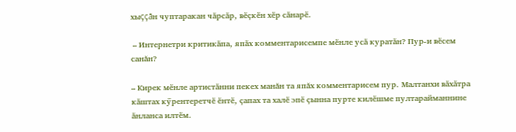хыççăн чуптаракан чӑрсӑр, вӗçкӗн хӗр сӑнарӗ.

 – Интернетри критикӑпа, япӑх комментарисемпе мӗнле усӑ куратӑн? Пур-и вӗсем санăн?

– Кирек мӗнле артистӑнни пекех манăн та япăх комментарисем пур. Малтанхи вӑхӑтра кӑштах кӳрентеретчӗ ӗнтӗ, çапах та халӗ эпӗ çынна пурте килӗшме пултарайманнине ӑнланса илтӗм.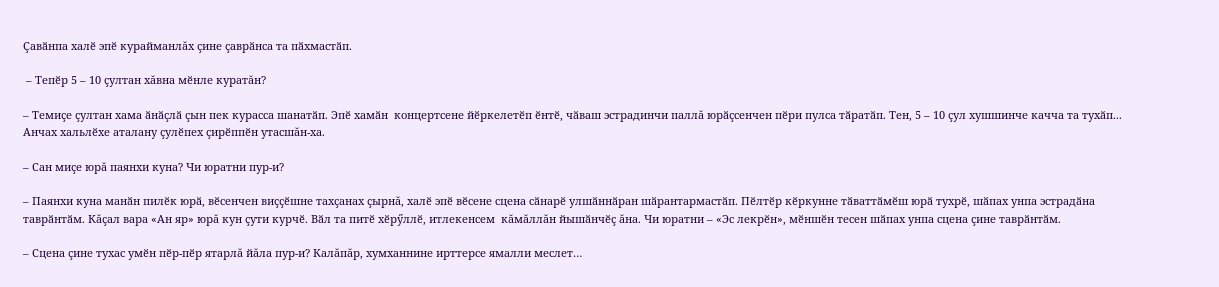Çавӑнпа халӗ эпӗ курайманлăх çине çаврӑнса та пӑхмастӑп.

 – Тепӗр 5 – 10 çултан хăвна мӗнле куратăн?

– Темиçе çултан хама ӑнӑçлӑ çын пек курасса шанатӑп. Эпӗ хамӑн  концертсене йӗркелетӗп ӗнтӗ, чӑваш эстрадинчи паллă юрӑçсенчен пӗри пулса тӑратӑп. Тен, 5 – 10 çул хушшинче качча та тухӑп... Анчах хальлӗхе аталану çулӗпех çирӗппӗн утасшăн-ха.

– Сан миçе юрă паянхи куна? Чи юратни пур-и?

– Паянхи куна манӑн пилӗк юрӑ, вӗсенчен виççӗшне тахçанах çырнă, халӗ эпӗ вӗсене сцена сӑнарӗ улшӑннӑран шӑрантармастӑп. Пӗлтӗр кӗркунне тӑваттӑмӗш юрӑ тухрӗ, шӑпах унпа эстрадӑна таврӑнтӑм. Кăçал вара «Ан яр» юрă кун çути курчӗ. Вӑл та питӗ хӗрӳллӗ, итлекенсем  кăмăллăн йышӑнчӗç ăна. Чи юратни – «Эс лекрӗн», мӗншӗн тесен шӑпах унпа сцена çине таврӑнтӑм.

– Сцена çине тухас умӗн пӗр-пӗр ятарлă йăла пур-и? Калăпăр, хумханнине ирттерсе ямалли меслет…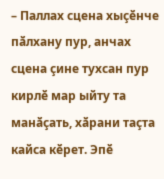– Паллах сцена хыçӗнче пӑлхану пур, анчах сцена çине тухсан пур кирлӗ мар ыйту та манӑçать, хӑрани таçта кайса кӗрет. Эпӗ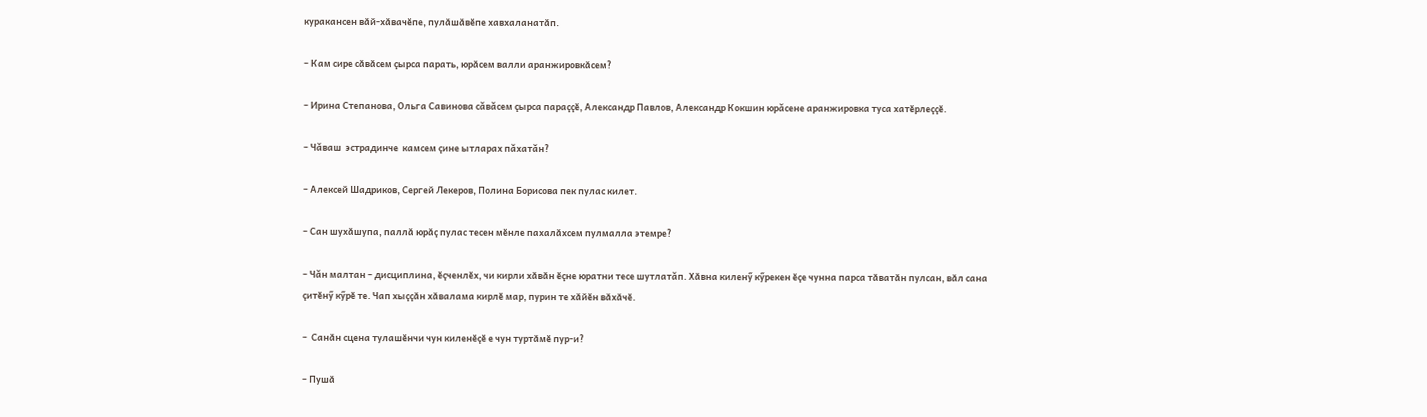куракансен вӑй-хӑвачӗпе, пулӑшӑвӗпе хавхаланатӑп.

– Кам сире сӑвӑсем çырса парать, юрӑсем валли аранжировкӑсем?

– Ирина Степанова, Ольга Савинова сăвăсем çырса параççӗ, Александр Павлов, Александр Кокшин юрăсене аранжировка туса хатӗрлеççӗ.

– Чăваш  эстрадинче  камсем çине ытларах пăхатăн?

– Алексей Шадриков, Сергей Лекеров, Полина Борисова пек пулас килет.

– Сан шухӑшупа, паллӑ юрӑç пулас тесен мӗнле пахалӑхсем пулмалла этемре?

– Чăн малтан – дисциплина, ӗçченлӗх, чи кирли хӑвӑн ӗçне юратни тесе шутлатăп. Хӑвна киленӳ кӳрекен ӗçе чунна парса тӑватӑн пулсан, вӑл сана çитӗнӳ кӳрӗ те. Чап хыççӑн хӑвалама кирлӗ мар, пурин те хӑйӗн вӑхӑчӗ.

–  Санӑн сцена тулашӗнчи чун киленӗçӗ е чун туртӑмӗ пур-и?

– Пушӑ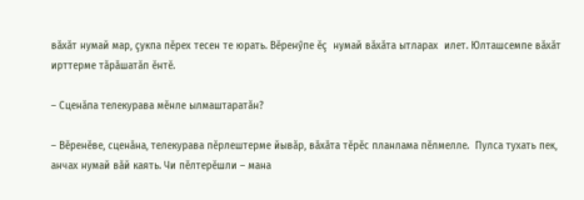вӑхӑт нумай мар, çукпа пӗрех тесен те юрать. Вӗренӳпе ӗç  нумай вӑхӑта ытларах  илет. Юлташсемпе вӑхӑт ирттерме тӑрӑшатӑп ӗнтӗ.

– Сценӑпа телекурава мӗнле ылмаштаратăн?

– Вӗренӗве, сценӑна, телекурава пӗрлештерме йывӑр, вӑхӑта тӗрӗс планлама пӗлмелле.  Пулса тухать пек, анчах нумай вӑй каять. Чи пӗлтерӗшли – мана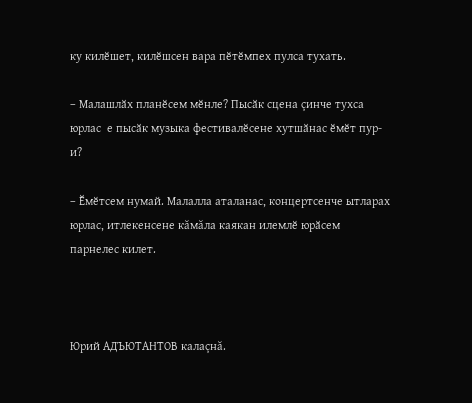ку килӗшет, килӗшсен вара пӗтӗмпех пулса тухать.

– Малашлӑх планӗсем мӗнле? Пысӑк сцена çинче тухса юрлас  е пысӑк музыка фестивалӗсене хутшӑнас ӗмӗт пур-и?

– Ӗмӗтсем нумай. Малалла аталанас, концертсенче ытларах юрлас, итлекенсене кăмăла каякан илемлӗ юрӑсем парнелес килет.



Юрий АДЪЮТАНТОВ калаçнă.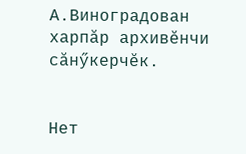А.Виноградован харпăр архивӗнчи сăнӳкерчӗк.


Нет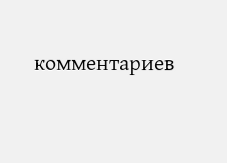комментариев